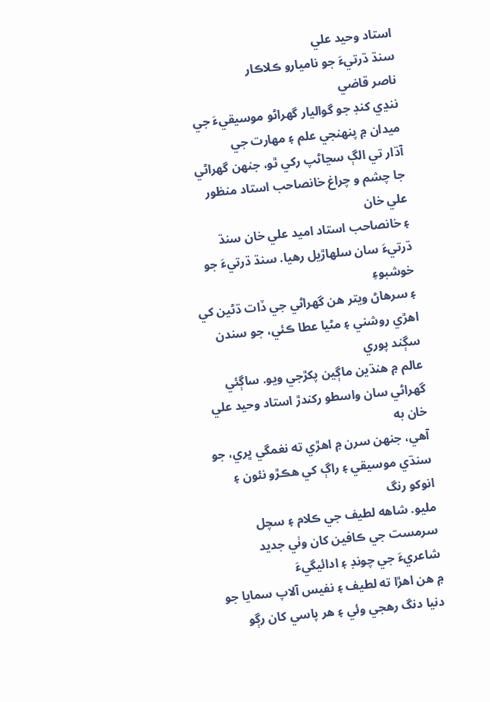استاد وحيد علي
سنڌ ڌرتيءَ جو ناميارو ڪلاڪار
ناصر قاضي
ننڍي کنڊ جو گواليار گھراڻو موسيقيءَ جي ميدان ۾ پنهنجي علم ۽ مهارت جي
آڌار تي الڳ سڃاڻپ رکي ٿو، جنهن گھراڻي جا چشم و چراغ خانصاحب استاد منظور علي خان
۽ خانصاحب استاد اميد علي خان سنڌ ڌرتيءَ سان سلهاڙيل رهيا. سنڌ ڌرتيءَ جو خوشبوءِ
۽ سرهاڻ ويتر هن گھراڻي جي ڏات ڌڻين کي اهڙي روشني ۽ مڻيا عطا ڪئي، جو سندن سڳند پوري
عالم ۾ هنڌين ماڳين پکڙجي ويو. ساڳئي گھراڻي سان واسطو رکندڙ استاد وحيد علي خان به
آهي، جنهن سرن ۾ اهڙي ته نغمگي ڀري، جو سنڌي موسيقي ۽ راڳ کي هڪڙو نئون ۽ انوکو رنگ
مليو. شاهه لطيف جي ڪلام ۽ سچل سرمست جي ڪافين کان وٺي جديد شاعريءَ جي چونڊ ۽ ادائيگيءَ
۾ هن اهڙا ته لطيف ۽ نفيس آلاپ سمايا جو دنيا دنگ رهجي وئي ۽ هر پاسي کان رڳو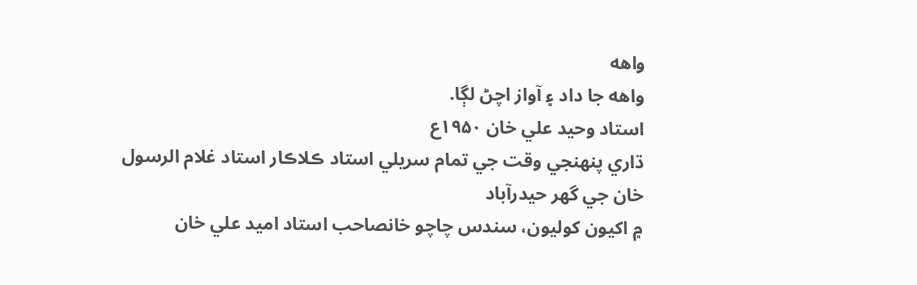واهه
واهه جا داد ۽ آواز اچڻ لڳا.
استاد وحيد علي خان ۱۹۵۰ع
ڌاري پنهنجي وقت جي تمام سريلي استاد ڪلاڪار استاد غلام الرسول خان جي گھر حيدرآباد
۾ اکيون کوليون، سندس چاچو خانصاحب استاد اميد علي خان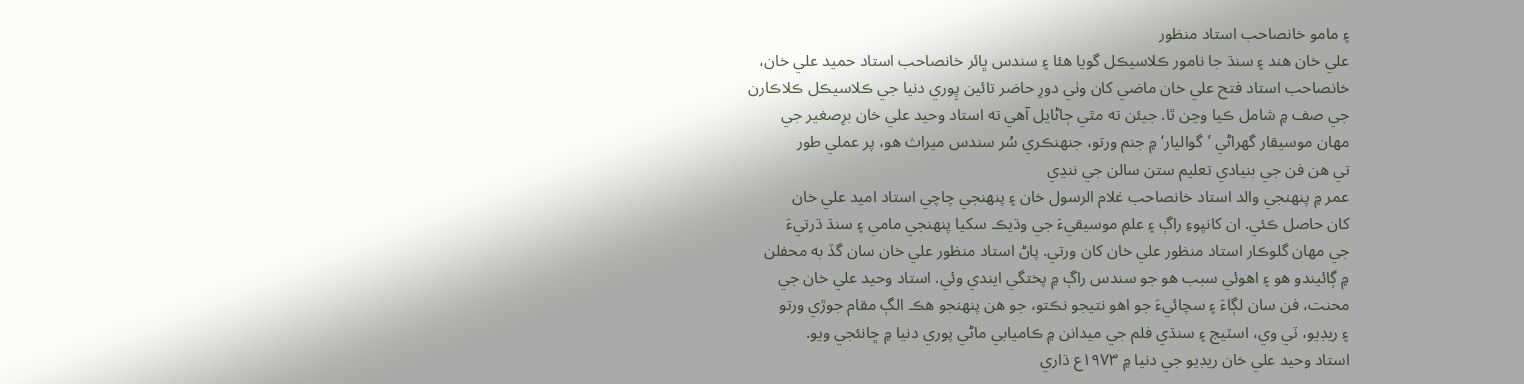۽ مامو خانصاحب استاد منظور
علي خان هند ۽ سنڌ جا نامور ڪلاسيڪل گويا هئا ۽ سندس ڀائر خانصاحب استاد حميد علي خان،
خانصاحب استاد فتح علي خان ماضي کان وٺي دورِ حاضر تائين پِوري دنيا جي ڪلاسيڪل ڪلاڪارن
جي صف ۾ شامل ڪيا وڃن ٿا. جيئن ته مٿي ڄاڻايل آهي ته استاد وحيد علي خان برِصغير جي
مهان موسيقار گھراڻي ’گواليار‘ ۾ جنم ورتو، جنهنڪري سُر سندس ميراث هو، پر عملي طور
تي هن فن جي بنيادي تعليم ستن سالن جي ننڍي
عمر ۾ پنهنجي والد استاد خانصاحب غلام الرسول خان ۽ پنهنجي چاچي استاد اميد علي خان
کان حاصل ڪئي. ان کانپوءِ راڳ ۽ علمِ موسيقيءَ جي وڌيڪ سکيا پنهنجي مامي ۽ سنڌ ڌرتيءَ
جي مهان گلوڪار استاد منظور علي خان کان ورتي. پاڻ استاد منظور علي خان سان گڏ به محفلن
۾ ڳائيندو هو ۽ اهوئي سبب هو جو سندس راڳ ۾ پختگي ايندي وئي. استاد وحيد علي خان جي
محنت، فن سان لڳاءَ ۽ سچائيءَ جو اهو نتيجو نڪتو، جو هن پنهنجو هڪ الڳ مقام جوڙي ورتو
۽ ريڊيو، ٽي وي، اسٽيج ۽ سنڌي فلم جي ميدانن ۾ ڪاميابي ماڻي پوري دنيا ۾ ڇانئجي ويو.
استاد وحيد علي خان ريڊيو جي دنيا ۾ ۱۹۷۳ع ڌاري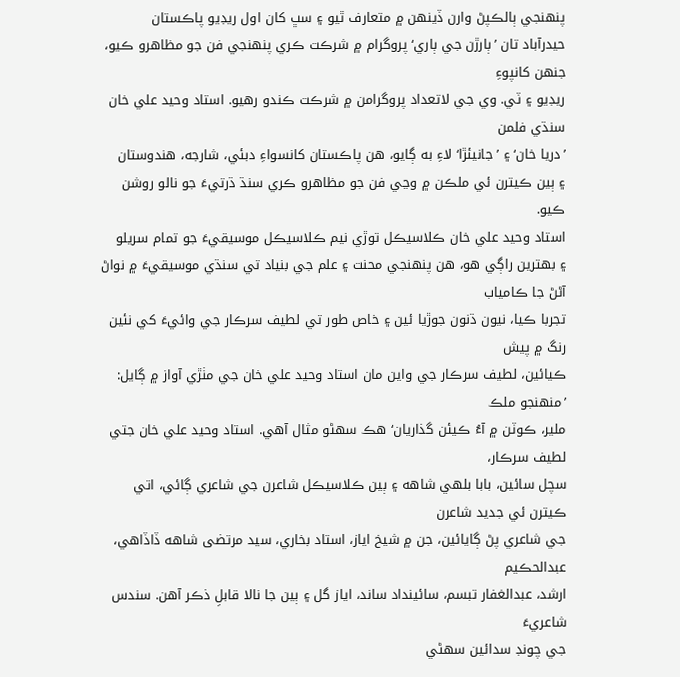پنهنجي ٻالڪپڻ وارن ڏينهن ۾ متعارف ٿيو ۽ سڀ کان اول ريڊيو پاڪستان
حيدرآباد تان ’ٻارڙن جي ٻاري‘ پروگرام ۾ شرڪت ڪري پنهنجي فن جو مظاهرو ڪيو، جنهن کانپوءِ
ريڊيو ۽ ٽي. وي جي لاتعداد پروگرامن ۾ شرڪت ڪندو رهيو. استاد وحيد علي خان سنڌي فلمن
’دريا خان‘ ۽ ’جانيئڙا‘ لاءِ به ڳايو، هن پاڪستان کانسواءِ دبئي، شارجه، هندوستان
۽ ٻين ڪيترن ئي ملڪن ۾ وڃي فن جو مظاهرو ڪري سنڌ ڌرتيءَ جو نالو روشن ڪيو.
استاد وحيد علي خان ڪلاسيڪل توڙي نيم ڪلاسيڪل موسيقيءَ جو تمام سريلو
۽ بهترين راڳي هو، هن پنهنجي محنت ۽ علم جي بنياد تي سنڌي موسيقيءَ ۾ نواڻ آڻڻ جا ڪامياب
تجربا ڪيا، نيون ڌنون جوڙيا ئين ۽ خاص طور تي لطيف سرڪار جي وائيءَ کي نئين رنگ ۾ پيش
ڪيائين، لطيف سرڪار جي واين مان استاد وحيد علي خان جي مٺڙي آواز ۾ ڳايل: ’منهنجو ملڪ
ملير، ڪوٽن ۾ آءُ ڪيئن گذاريان‘ هڪ سهڻو مثال آهي. استاد وحيد علي خان جتي لطيف سرڪار،
سچل سائين، بابا بلهي شاهه ۽ ٻين ڪلاسيڪل شاعرن جي شاعري ڳائي، اتي ڪيترن ئي جديد شاعرن
جي شاعري پڻ ڳايائين، جن ۾ شيخ اياز، استاد بخاري، سيد مرتضى شاهه ڏاڏاهي، عبدالحڪيم
ارشد، عبدالغفار تبسم، سائينداد ساند، اياز گل ۽ ٻين جا نالا قابلِ ذڪر آهن. سندس شاعريءَ
جي چونڊ سدائين سهڻي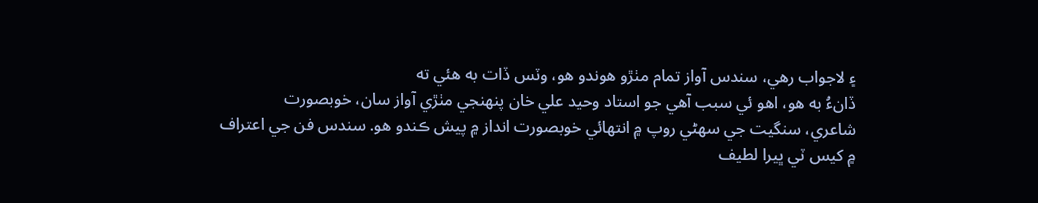۽ لاجواب رهي، سندس آواز تمام مٺڙو هوندو هو، وٽس ڏات به هئي ته
ڏانءُ به هو، اهو ئي سبب آهي جو استاد وحيد علي خان پنهنجي مٺڙي آواز سان، خوبصورت
شاعري، سنگيت جي سهڻي روپ ۾ انتهائي خوبصورت انداز ۾ پيش ڪندو هو. سندس فن جي اعتراف
۾ کيس ٽي ڀيرا لطيف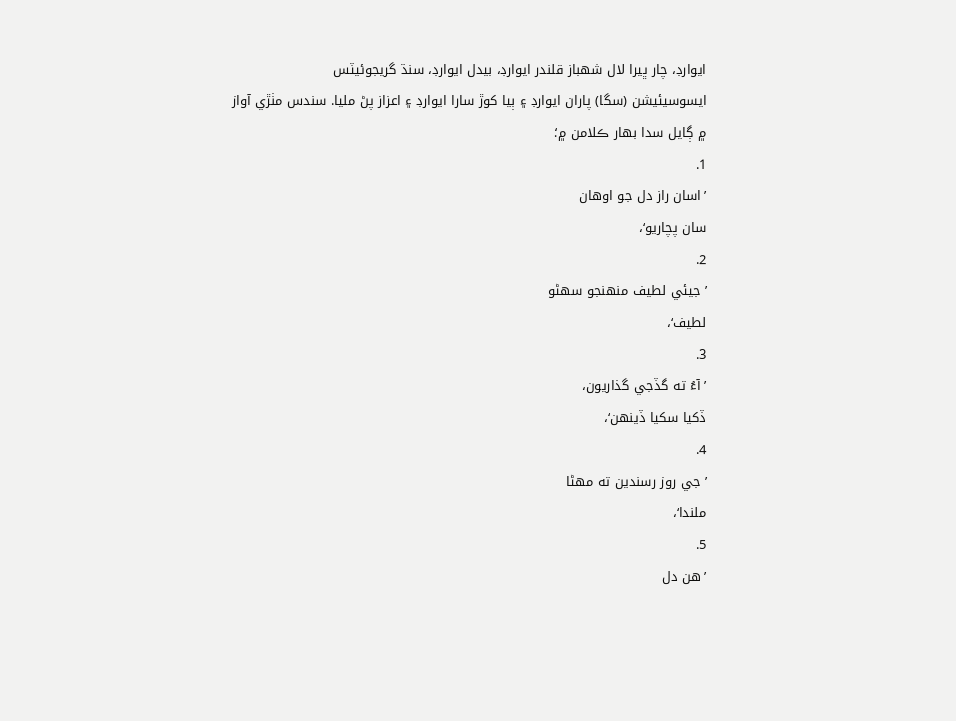ايوارڊ، چار ڀيرا لال شهباز قلندر ايوارڊ، بيدل ايوارڊ، سنڌ گريجوئيٽس
ايسوسيئيشن (سگا) پاران ايوارڊ ۽ ٻيا کوڙ سارا ايوارڊ ۽ اعزاز پڻ مليا. سندس مٺڙي آواز
۾ ڳايل سدا بهار ڪلامن ۾؛
1.
’اسان راز دل جو اوهان
سان پچاريو‘،
2.
’جيئي لطيف منهنجو سهڻو
لطيف‘،
3.
’آءُ ته گڏجي گذاريون،
ڏکيا سکيا ڏينهن‘،
4.
’جي روز رسندين ته مهڻا
ملندا‘،
5.
’هن دل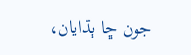جون ڇا ٻڌايان،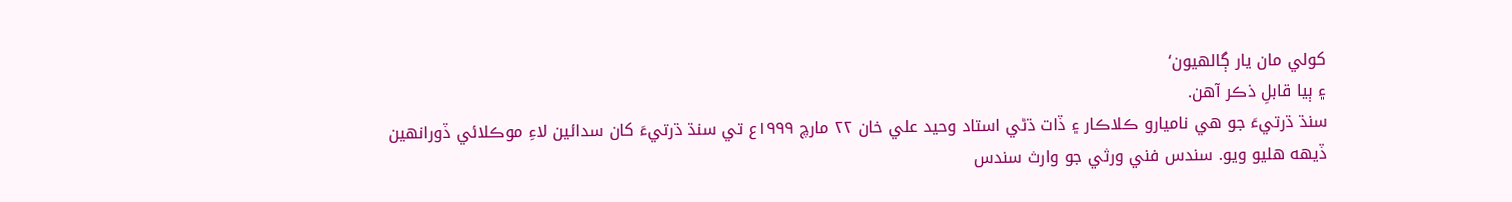کولي مان يار ڳالهيون‘
۽ ٻيا قابلِ ذڪر آهن.
سنڌ ڌرتيءَ جو هي ناميارو ڪلاڪار ۽ ڏات ڌڻي استاد وحيد علي خان ۲۲ مارچ ۱۹۹۹ع تي سنڌ ڌرتيءَ کان سدائين لاءِ موڪلائي ڏورانهين
ڏيهه هليو ويو. سندس فني ورثي جو وارث سندس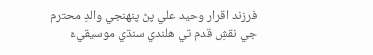فرزند اقرار وحيد علي پڻ پنهنجي والدِ محترم
جي نقشِ قدم تي هلندي سنڌي موسيقيءَ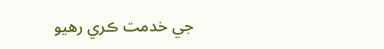جي خدمت ڪري رهيو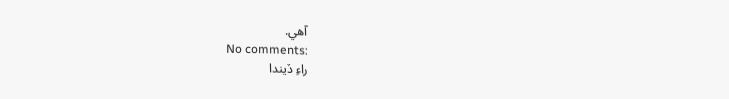آهي.
No comments:
راءِ ڏيندا